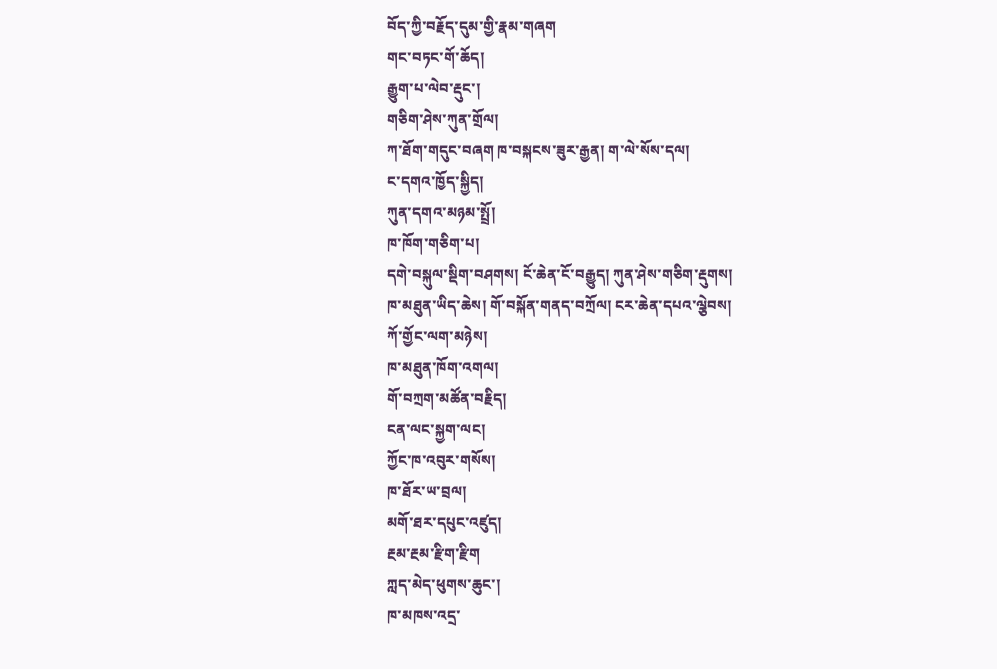བོད་ཀྱི་བརྗོད་དུམ་གྱི་རྣམ་གཞག
གང་བཏང་གོ་ཆོད།
རྒྱུག་པ་ལེབ་རྡུང་།
གཅིག་ཤེས་ཀུན་གྲོལ།
ཀ་ཐོག་གདུང་བཞག ཁ་བསྐངས་ཟུར་རྒྱན། ག་ལེ་སོས་དལ།
ང་དགའ་ཁྱོད་སྐྱིད།
ཀུན་དགའ་མཉམ་སྤྲོ།
ཁ་ཁོག་གཅིག་པ།
དགེ་བསྐུལ་སྡིག་བཤགས། ངོ་ཆེན་ངོ་བརྒྱུད། ཀུན་ཤེས་གཅིག་རྡུགས།
ཁ་མཐུན་ཡིད་ཆེས། གོ་བསྐོན་གནད་བཀྲོལ། ངར་ཆེན་དཔའ་ལྕེབས།
ཀོ་གྱོང་ལག་མཉེས།
ཁ་མཐུན་ཁོག་འགལ།
གོ་བཀྲག་མཚོན་བརྗིད།
ངན་ལང་སྐྱག་ལང།
ཀྱོང་ཁ་འབུར་གསོས།
ཁ་ཐོར་ཡ་བྲལ།
མགོ་ཐར་དཔུང་འཛུད།
རྔམ་རྔམ་རྫིག་རྫིག
ཀླད་མེད་ཕུགས་ཆུང་།
ཁ་མཁས་འདྲ་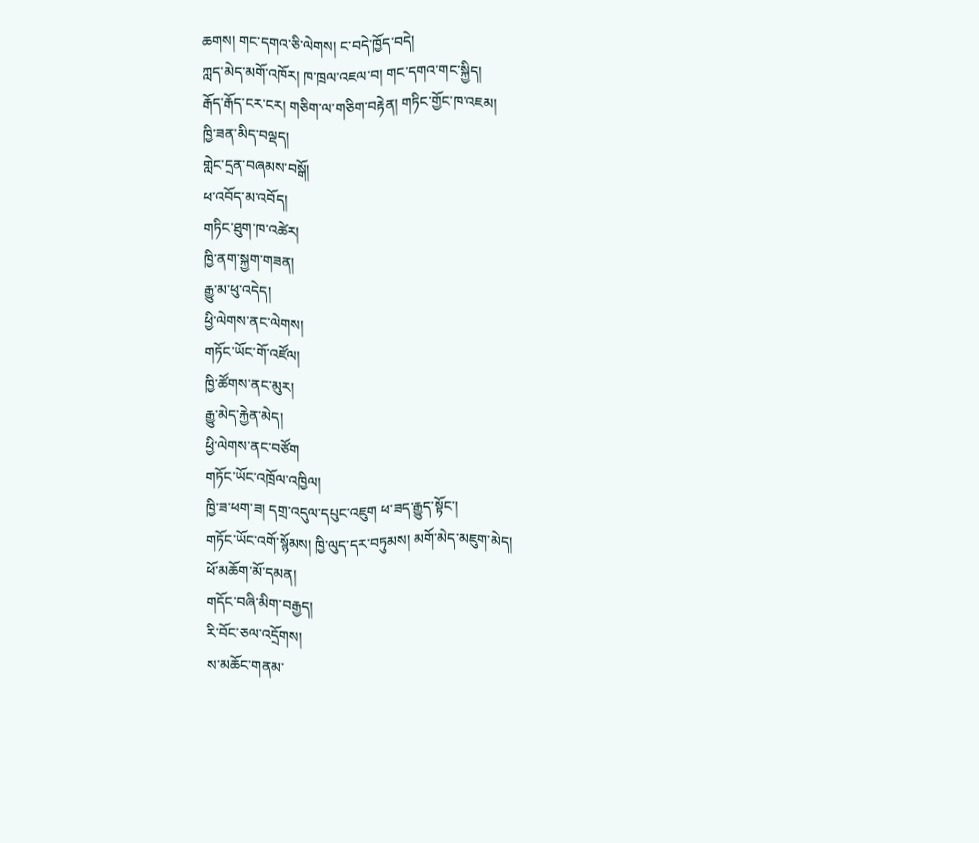ཆགས། གང་དགའ་ཅི་ལེགས། ང་བདེ་ཁྱོད་བདེ།
ཀླད་མེད་མགོ་འཁོར། ཁ་ཁྲལ་འཇལ་བ། གང་དགའ་གང་སྐྱིད།
རྒོད་རྒོད་ངར་ངར། གཅིག་ལ་གཅིག་བརྟེན། གཏིང་གྱོང་ཁ་འཇམ།
ཁྱི་ཟན་མིད་བལྡད།
གླེང་དྲན་བཞམས་བསྒོ།
ཕ་འབོད་མ་འབོད།
གཏིང་ཐུག་ཁ་འཚེར།
ཁྱི་ནག་སྐྱག་གཟན།
རྒྱུ་མ་ཕུ་འདེད།
ཕྱི་ལེགས་ནང་ལེགས།
གཏོང་ཡོང་གོ་འཛོལ།
ཁྱི་ཚོགས་ནང་མུར།
རྒྱུ་མེད་རྐྱེན་མེད།
ཕྱི་ལེགས་ནང་བཙོག
གཏོང་ཡོང་འཁྲོལ་འཁྱིལ།
ཁྱི་ཟ་ཕག་ཟ། དགྲ་འདུལ་དཔུང་འཇུག ཕ་ཟད་རྒྱུད་སྟོང་།
གཏོང་ཡོང་འགོ་སྙོམས། ཁྱི་ལུད་དར་བཏུམས། མགོ་མེད་མཇུག་མེད།
ཕོ་མཆོག་མོ་དམན།
གདོང་བཞི་མིག་བརྒྱད།
རི་བོང་ཅལ་འདྲོགས།
ས་མཆོང་གནམ་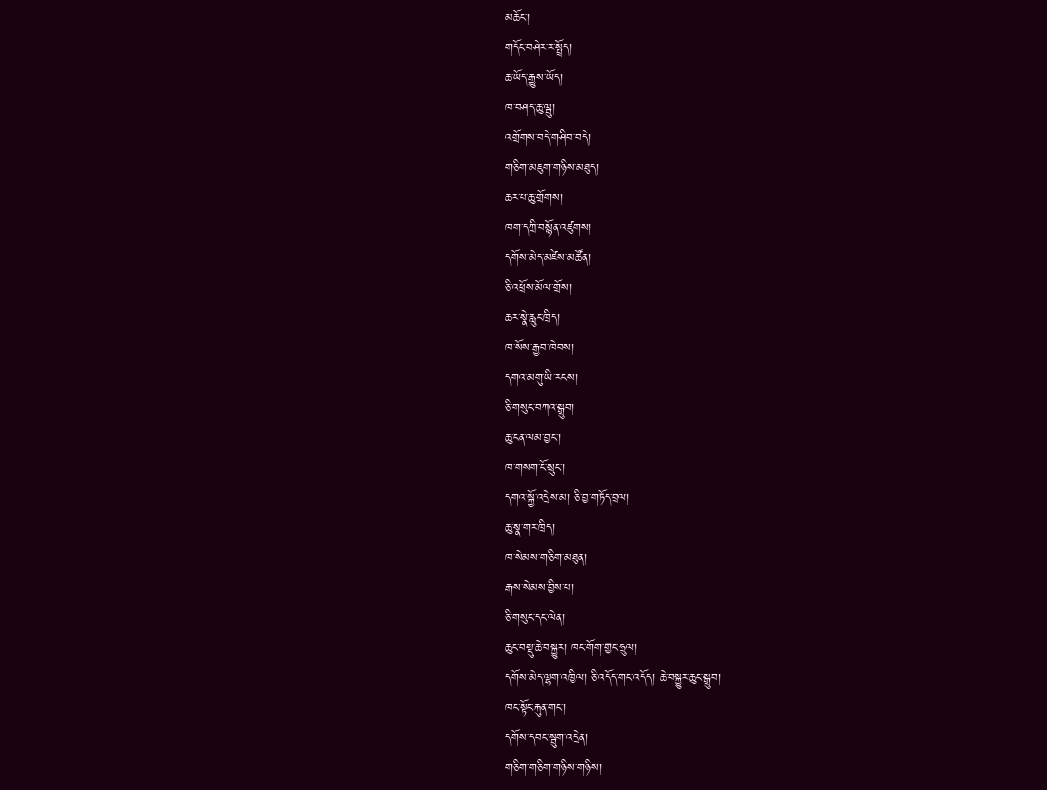མཆོང་།
གདོང་བཤེར་ར་སྤྲོད།
ཆ་ཡོད་རྒྱུས་ཡོད།
ཁ་བཤད་ཆུ་ལྦུ།
འགྲོགས་བདེ་གཤིབ་བདེ།
གཅིག་མཇུག་གཉིས་མཐུད།
ཆར་པ་ཆུ་གྲོགས།
ཁག་དཀྲི་བསྙོན་འཛུགས།
དགོས་མེད་མཛེས་མཚོན།
ཅི་འཕྲོས་མོལ་གྲོས།
ཆར་སྣེ་རླུང་ཁྲིད།
ཁ་སོས་རྒྱབ་ཁེབས།
དགའ་མགུ་ཡི་རངས།
ཅི་གསུང་བཀའ་སྒྲུབ།
ཆུ་ངན་ལམ་བྱང་།
ཁ་གསག་ངོ་སྲུང་།
དགའ་སྐྱོ་འདྲེས་མ། ཅི་བྱ་གཏོད་བྲལ།
ཆུ་སྣ་གར་ཁྲིད།
ཁ་སེམས་གཅིག་མཐུན།
རྒས་སེམས་བྱིས་པ།
ཅི་གསུང་དང་ལེན།
ཆུང་བསྡུ་ཆེ་བསྐྱུར། ཁང་གོག་གྱང་ཧྲུལ།
དགོས་མེད་ལྷག་འཁྱིལ། ཅི་འདོད་གང་འདོད། ཆེ་བསྐྱུར་ཆུང་སྒྲུབ།
ཁང་སྟོང་རྐུན་གང་།
དགོས་དབང་སྦུག་འདྲེན།
གཅིག་གཅིག་གཉིས་གཉིས།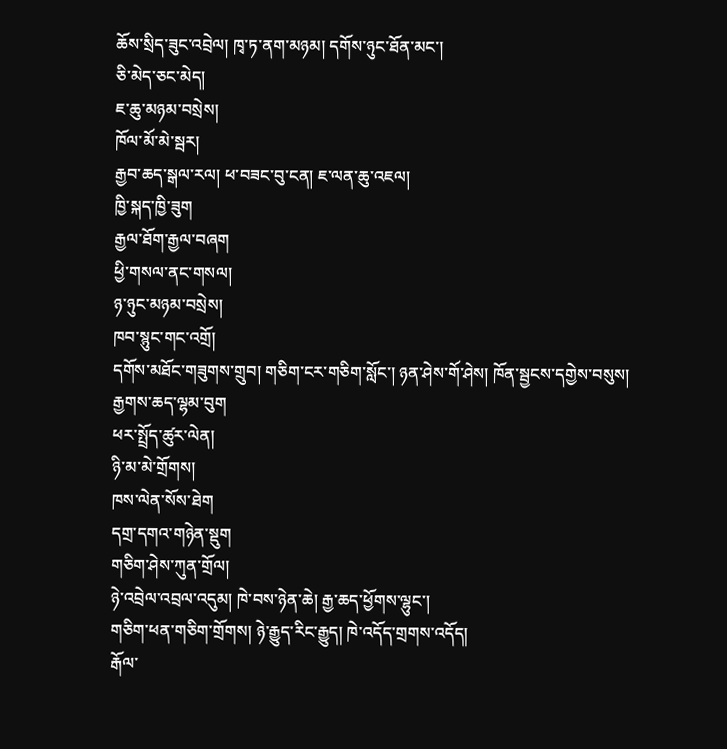ཆོས་སྲིད་ཟུང་འབྲེལ། ཁྭ་ཏ་ནག་མཉམ། དགོས་ཉུང་ཐོན་མང་།
ཅི་མེད་ཅང་མེད།
ཇ་ཆུ་མཉམ་བསྲེས།
ཁོལ་མོ་མེ་སྦར།
རྒྱབ་ཆད་སྒལ་རལ། ཕ་བཟང་བུ་ངན། ཇ་ལན་ཆུ་འཇལ།
ཁྱི་སྐད་ཁྱི་ཟུག
རྒྱལ་ཐོག་རྒྱལ་བཞག
ཕྱི་གསལ་ནང་གསལ།
ཉ་ཉུང་མཉམ་བསྲེས།
ཁབ་སྙུང་གང་འགྲོ།
དགོས་མཐོང་གཟུགས་གྲུབ། གཅིག་ངར་གཅིག་སློང་། ཉན་ཤེས་གོ་ཤེས། ཁོན་སྦྱངས་དགྱེས་བསུས།
རྒྱགས་ཆད་ལྷམ་བུག
ཕར་སྤྲོད་ཚུར་ལེན།
ཉི་མ་མེ་གྲོགས།
ཁས་ལེན་སོས་ཐེག
དགྲ་དགའ་གཉེན་སྡུག
གཅིག་ཤེས་ཀུན་གྲོལ།
ཉེ་འབྲེལ་འབྲལ་འདུམ། ཁེ་བས་ཉེན་ཆེ། རྒྱ་ཆད་ཕྱོགས་ལྷུང་།
གཅིག་ཕན་གཅིག་གྲོགས། ཉེ་རྒྱུད་རིང་རྒྱུད། ཁེ་འདོད་གྲགས་འདོད།
རྒོལ་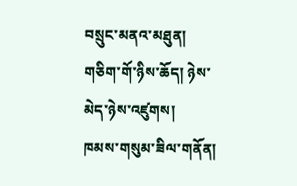བསྲུང་མནའ་མཐུན། གཅིག་གོ་ཉིས་ཆོད། ཉེས་མེད་ཉེས་འཛུགས།
ཁམས་གསུམ་ཟིལ་གནོན།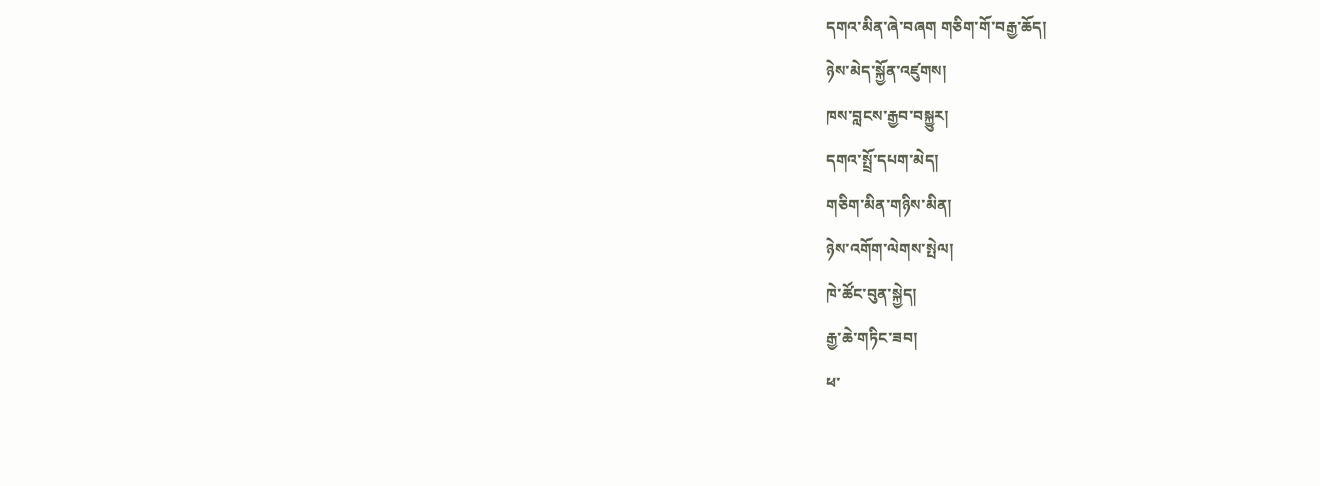དགའ་མིན་ཞེ་བཞག གཅིག་གོ་བརྒྱ་ཆོད།
ཉེས་མེད་སྐྱོན་འཛུགས།
ཁས་བླངས་རྒྱབ་བསྐྱུར།
དགའ་སྤྲོ་དཔག་མེད།
གཅིག་མིན་གཉིས་མིན།
ཉེས་འགོག་ལེགས་སྤེལ།
ཁེ་ཚོང་བུན་སྐྱེད།
རྒྱ་ཆེ་གཏིང་ཟབ།
ཕ་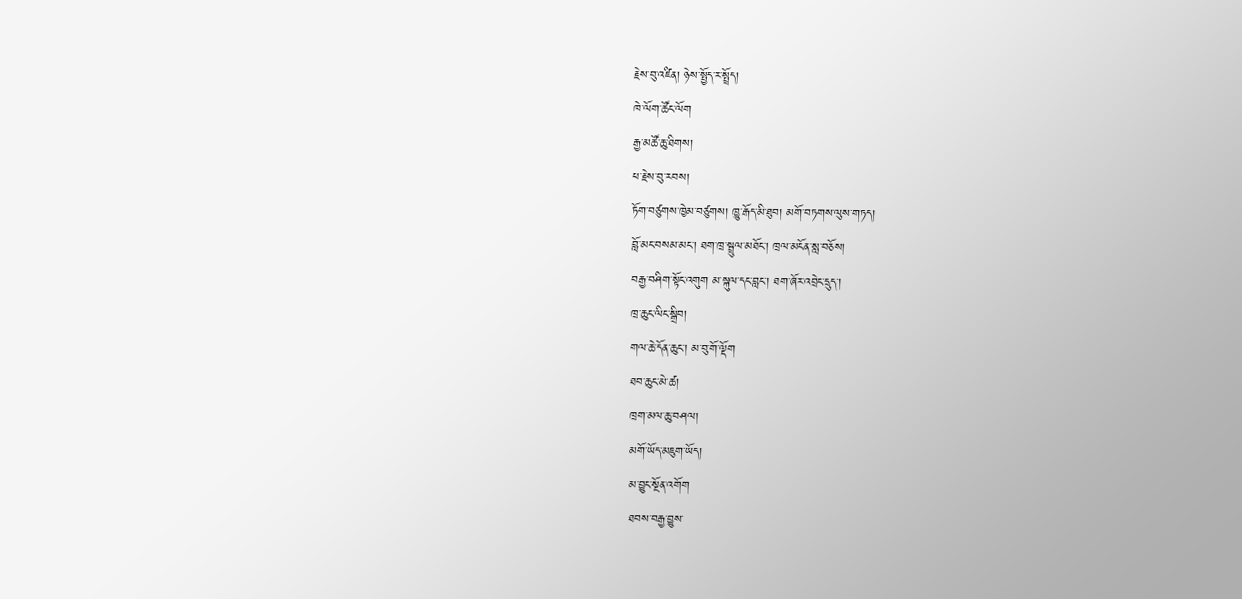རྗེས་བུ་འཛིན། ཉེས་སྤྱོད་ར་སྤྲོད།
ཁེ་ལོག་ཚོང་ལོག
རྒྱ་མཚོ་ཆུ་ཐིགས།
ཕ་རྗེས་བུ་རབས།
ཏོག་བཙུགས་ཁྱེམ་བཙུགས། ཁྱུ་རྒོད་མི་ཐུབ། མགོ་བཏགས་ལུས་གཏད།
བློ་མང་བསམ་མང་། ཐག་ཁྲ་སྦྲུལ་མཐོང་། ཁྲལ་མངོན་སླ་བཅོས།
བརྒྱ་བཤིག་སྟོང་འགུག མ་སྐུལ་དང་བླང་། ཐག་ཞོར་འབྲེང་དྲུད་།
ཁྲ་ཆུང་ལིང་སྒྲིབ།
གལ་ཆེ་དོན་ཆུང་། མ་བུ་གོ་ལྡོག
ཐབ་ཆུང་མེ་ཚ།
ཁྲག་མལ་ཆུ་བཤལ།
མགོ་ཡོད་མཇུག་ཡོད།
མ་བྱུང་སྔོན་འགོག
ཐབས་བརྒྱ་བྱུས་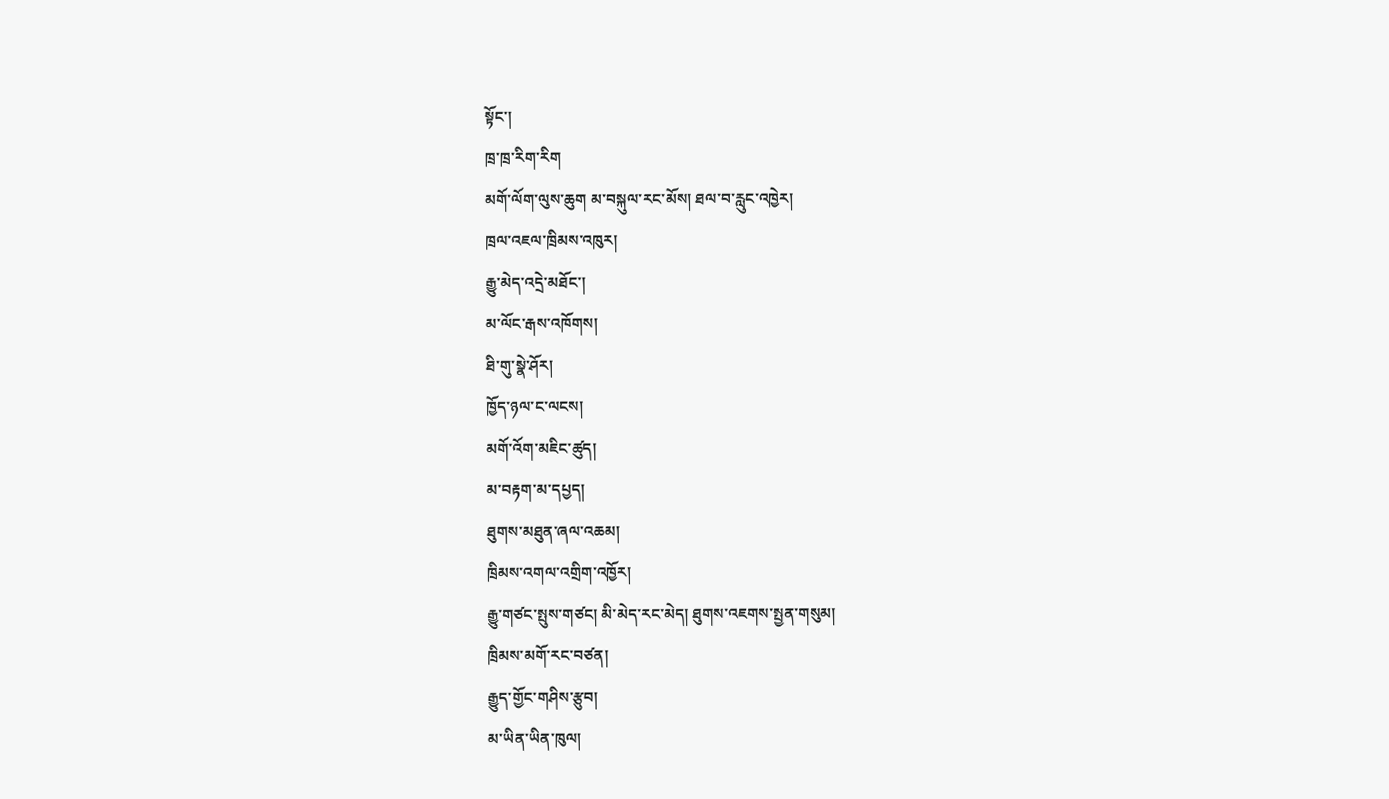སྟོང་།
ཁྲ་ཁྲ་རིག་རིག
མགོ་ལོག་ལུས་ཆུག མ་བསྐུལ་རང་མོས། ཐལ་བ་རླུང་འཁྱེར།
ཁྲལ་འཇལ་ཁྲིམས་འཁུར།
རྒྱུ་མེད་འདྲེ་མཐོང་།
མ་ལོང་རྒས་འཁོགས།
ཐི་གུ་སྣེ་ཤོར།
ཁྱོད་ཉལ་ང་ལངས།
མགོ་འོག་མཇིང་ཚུད།
མ་བརྟག་མ་དཔྱད།
ཐུགས་མཐུན་ཞལ་འཆམ།
ཁྲིམས་འགལ་འགྲིག་འཁྱོར།
རྒྱུ་གཙང་སྤུས་གཙང། མི་མེད་རང་མེད། ཐུགས་འཇགས་སྤྱན་གསུམ།
ཁྲིམས་མགོ་རང་བཙན།
རྒྱུད་གྱོང་གཤིས་རྩུབ།
མ་ཡིན་ཡིན་ཁུལ།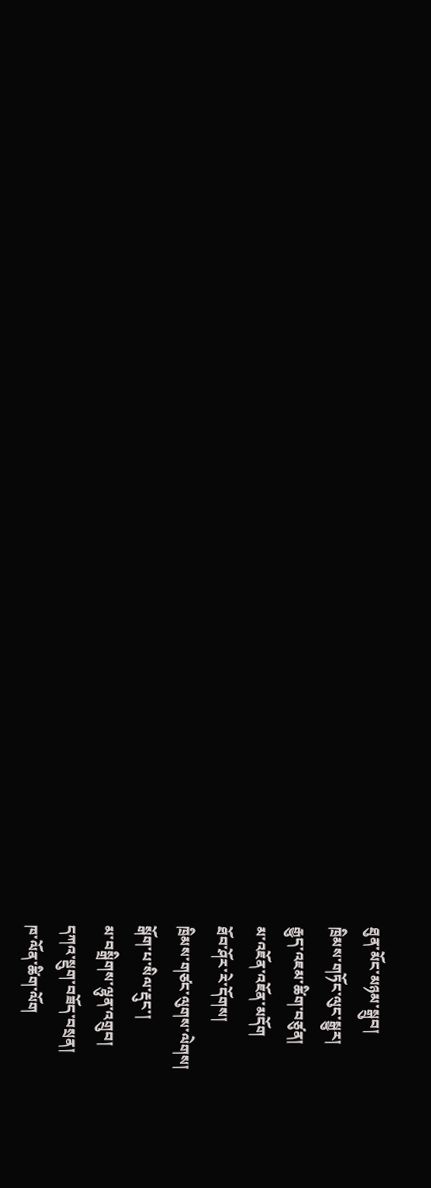ཐུན་མོང་མཉམ་སྒྲུབ།
ཁྲིམས་གཏོང་ལུང་སྒྱུར།
རྒྱུད་འཇམ་ཚིག་བཙུན།
མ་འཇོན་འཇོན་མདོག
ཐོབ་ཤོར་རེ་དོགས།
ཁྲིམས་གཙང་ལུགས་ལེགས།
སྒོག་པ་སིལ་རྡུང་།
མ་བསྒྲིགས་ལྷུན་འགྲུབ།
དཀའ་སྡུག་བཟོད་བསྲན།
ཁ་ལོན་ཚིག་ལོག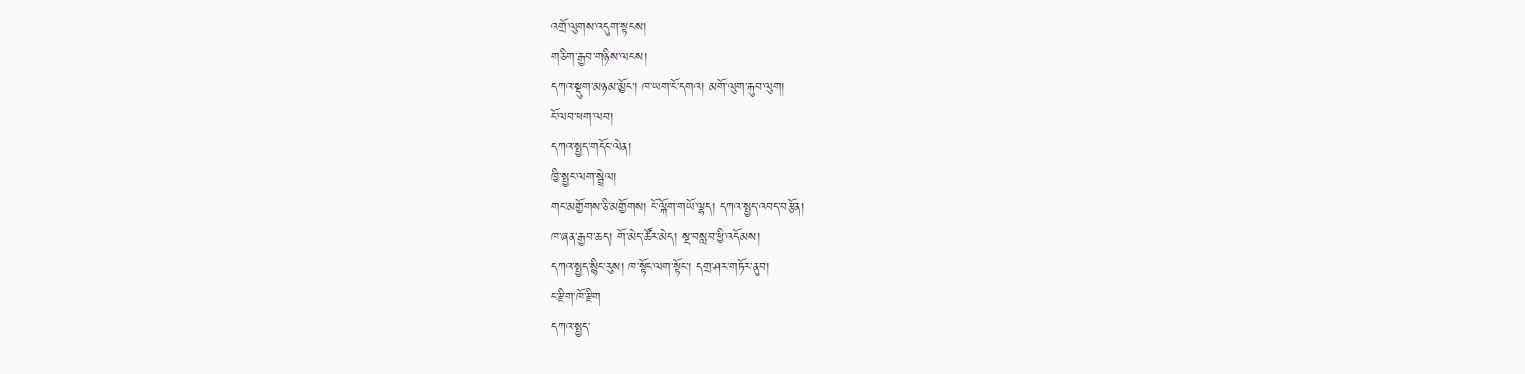འགྲོ་ལུགས་འདུག་སྟངས།
གཅིག་རྒྱབ་གཉིས་ལངས།
དཀའ་སྡུག་མཉམ་མྱོང་། ཁ་ཡག་ངོ་དགའ། མགོ་ལུག་རྐུབ་ལུག།
ངོ་ལབ་ཕག་ལབ།
དཀའ་སྤྱད་གདོང་ལེན།
ཁྱི་སྤྱང་ལག་སྦྲེལ།
གང་མགྱོགས་ཅི་མགྱོགས། ངོ་ལྐོག་གཡོ་ལྷད། དཀའ་སྤྱད་འབད་བརྩོན།
ཁ་ཞན་རྒྱབ་ཆད། གོ་མེད་ཚོར་མེད། སྔ་བསླབ་ཕྱི་འདོམས།
དཀའ་སྤྱད་སྙིང་རུས། ཁ་སྟོང་ལག་སྟོང་། དགྲ་ཤར་གཏོར་ནུབ།
ང་རྫིག་ཁོ་རྫིག
དཀའ་སྤྱད་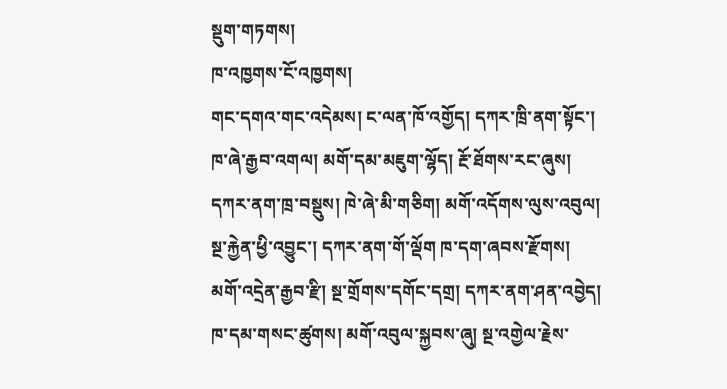སྡུག་གཏགས།
ཁ་འཁྱགས་ངོ་འཁྱགས།
གང་དགའ་གང་འདེམས། ང་ལན་ཁོ་འགྱོད། དཀར་ཁྲི་ནག་སྟོང་།
ཁ་ཞེ་རྒྱབ་འགལ། མགོ་དམ་མཇུག་ལྷོད། རྔོ་ཐོགས་རང་ཞུས།
དཀར་ནག་ཁྲ་བསྡུས། ཁེ་ཞེ་མི་གཅིག། མགོ་འདོགས་ལུས་འབུལ།
སྔ་རྐྱེན་ཕྱི་འབྱུང་། དཀར་ནག་གོ་ལྡོག ཁ་དག་ཞབས་རྫོགས།
མགོ་འདྲེན་རྒྱབ་རྫི། སྔ་གྲོགས་དགོང་དགྲ། དཀར་ནག་ཤན་འབྱེད།
ཁ་དམ་གསང་ཚུགས། མགོ་འབུལ་སྐྱབས་ཞུ། སྔ་འགྱེལ་རྗེས་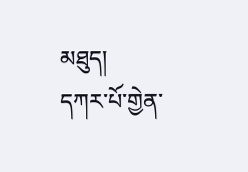མཐུད།
དཀར་པོ་གྱེན་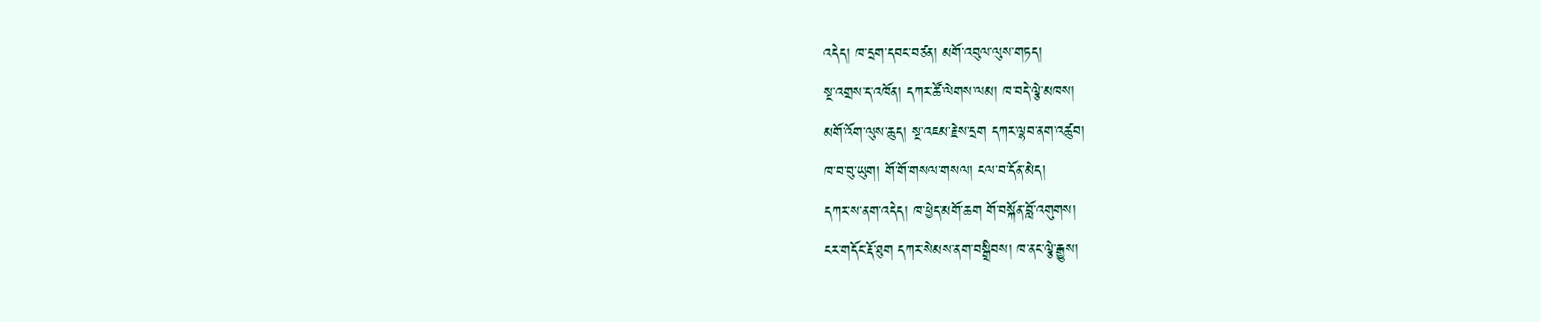འདེད། ཁ་དྲག་དབང་བཙན། མགོ་འབུལ་ལུས་གཏད།
སྔ་འགྲས་ད་འཁོན། དཀར་ཚོ་ལེགས་ལམ། ཁ་བདེ་ལྕེ་མཁས།
མགོ་འོག་ལུས་ཆུད། སྔ་འཇམ་རྗེས་དྲག དཀར་ལྷབ་ནག་འཚུབ།
ཁ་བ་བུ་ཡུག། གོ་གོ་གསལ་གསལ། ངལ་བ་དོན་མེད།
དཀར་ས་ནག་འདེད། ཁ་ཕྱེད་མགོ་ཆག གོ་བསྐོན་བློ་འགུགས།
ངར་གདོང་རྡོ་ཐུག དཀར་སེམས་ནག་བསྒྲིབས། ཁ་ནང་ལྕེ་རྒྱུས།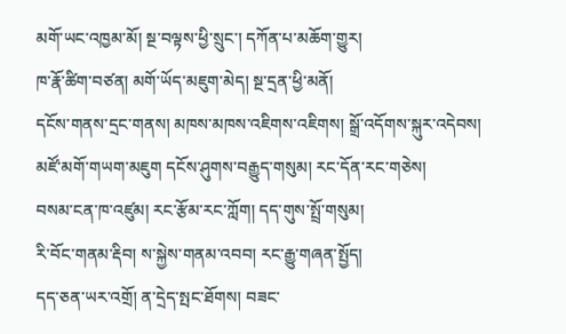མགོ་ཡང་འཁྱམ་མོ། སྔ་བལྟས་ཕྱི་སྲུང་། དཀོན་པ་མཆོག་གྱུར།
ཁ་རྣོ་ཚིག་བཙན། མགོ་ཡོད་མཇུག་མེད། སྔ་དྲན་ཕྱི་མནོ།
དངོས་གནས་དྲང་གནས། མཁས་མཁས་འཇིགས་འཇིགས། སྒྲོ་འདོགས་སྐུར་འདེབས།
མཛོ་མགོ་གཡག་མཇུག དངོས་ཤུགས་བརྒྱུད་གསུམ། རང་དོན་རང་གཅེས།
བསམ་ངན་ཁ་འཛུམ། རང་རྩོམ་རང་ཀློག། དད་གུས་སྤྲོ་གསུམ།
རི་བོང་གནམ་རྡིབ། ས་སྐྱེས་གནམ་འབབ། རང་རྒྱུ་གཞན་སྤྱོད།
དད་ཅན་ཡར་འགྲོ། ན་དྲེད་སྤང་ཐོགས། བཟང་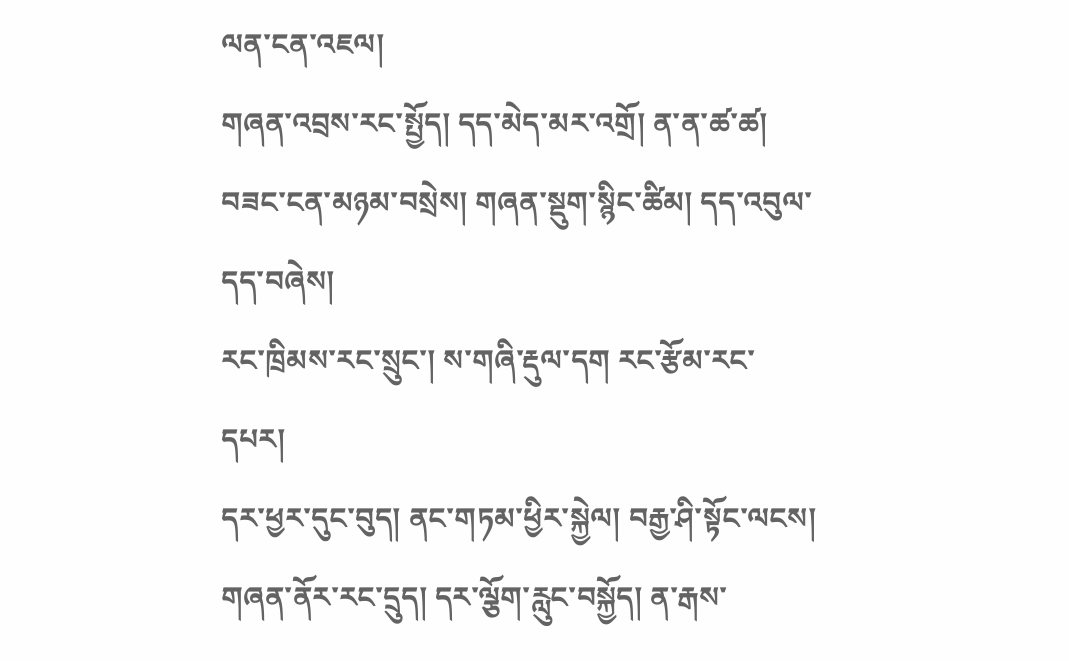ལན་ངན་འཇལ།
གཞན་འབྲས་རང་སྤྱོད། དད་མེད་མར་འགྲོ། ན་ན་ཚ་ཚ།
བཟང་ངན་མཉམ་བསྲེས། གཞན་སྡུག་སྙིང་ཚིམ། དད་འབུལ་དད་བཞེས།
རང་ཁྲིམས་རང་སྲུང་། ས་གཞི་རྡུལ་དག རང་རྩོམ་རང་དཔར།
དར་ཕྱར་དུང་བུད། ནང་གཏམ་ཕྱིར་སྐྱེལ། བརྒྱ་ཤི་སྟོང་ལངས།
གཞན་ནོར་རང་དྲུད། དར་ལྕོག་རླུང་བསྐྱོད། ན་རྒས་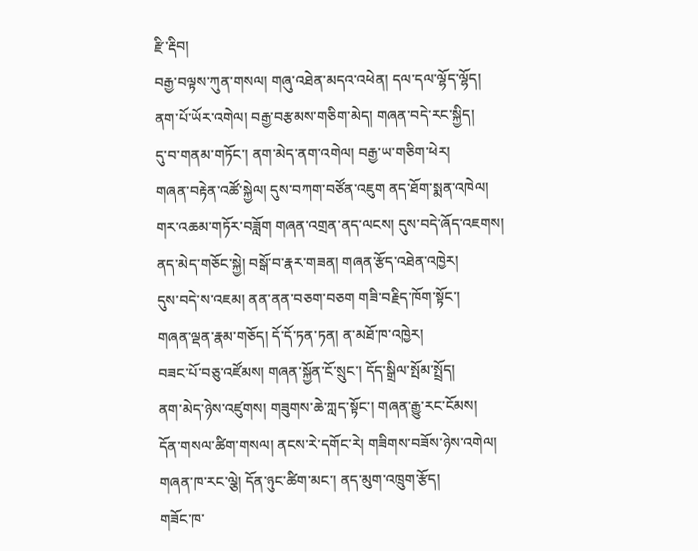རྫི་རྡིབ།
བརྒྱ་བལྟས་ཀུན་གསལ། གཞུ་འཐེན་མདའ་འཕེན། དལ་དལ་ལྷོད་ལྷོད།
ནག་པོ་ཡོར་འགེལ། བརྒྱ་བརྩམས་གཅིག་མེད། གཞན་བདེ་རང་སྐྱིད།
དུ་བ་གནམ་གཏོང་། ནག་མེད་ནག་འགེལ། བརྒྱ་ཡ་གཅིག་ཕེར།
གཞན་བརྟེན་འཚོ་སྐྱེལ། དུས་བཀག་བཙོན་འཇུག ནད་ཐོག་སྨན་འཁེལ།
གར་འཆམ་གཏོར་བཟློག གཞན་འགྲན་ནད་ལངས། དུས་བདེ་ཞོད་འཇགས།
ནད་མེད་གཅོང་སྐྱེ། བསྒོ་བ་རྣར་གཟན། གཞན་རྩོད་འཐེན་འཁྱེར།
དུས་བདེ་ས་འཇམ། ནན་ནན་བཅག་བཅག གཟི་བརྗིད་ཁོག་སྟོང་།
གཞན་ལྡན་རྣམ་གཅོད། དོ་དོ་ཏན་ཏན། ན་མཐོ་ཁ་འཁྱེར།
བཟང་པོ་བཅུ་འཛོམས། གཞན་སྐྱོན་ངོ་སྲུང་། དོད་སྒྲིལ་སྤོམ་སྤྲོད།
ནག་མེད་ཉེས་འཛུགས། གཟུགས་ཆེ་ཀླད་སྟོང་། གཞན་རྒྱུ་རང་ངོམས།
དོན་གསལ་ཚིག་གསལ། ནངས་རེ་དགོང་རེ། གཟིགས་བཟོས་ཉེས་འགེལ།
གཞན་ཁ་རང་ལྕེ། དོན་ཉུང་ཚིག་མང་། ནད་མུག་འཁྲུག་རྩོད།
གཟོང་ཁ་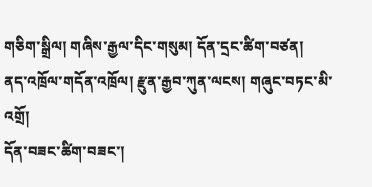གཅིག་སྒྲིལ། གཞིས་རྒྱལ་དིང་གསུམ། དོན་དྲང་ཚིག་བཙན།
ནད་འཁྲོལ་གདོན་འཁྲོལ། རྫུན་རྒྱབ་ཀུན་ལངས། གཞུང་བཏང་མི་འགྲོ།
དོན་བཟང་ཚིག་བཟང་།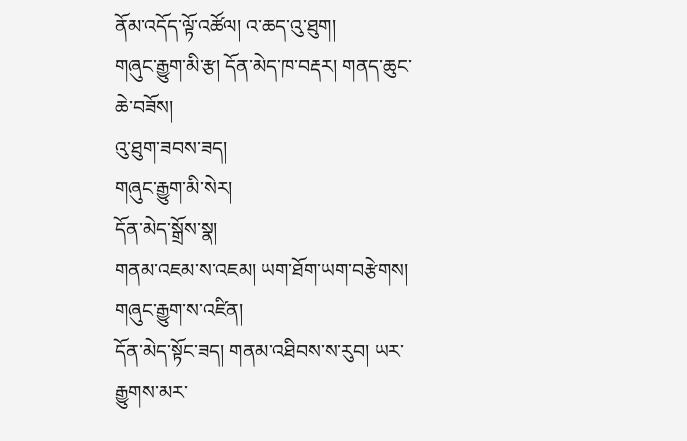ནོམ་འདོད་ལྟོ་འཚོལ། འ་ཆད་འུ་ཐུག།
གཞུང་རྒྱུག་མི་རྩ། དོན་མེད་ཁ་བརྡར། གནད་ཆུང་ཆེ་བཟོས།
འུ་ཐུག་ཟབས་ཟད།
གཞུང་རྒྱུག་མི་སེར།
དོན་མེད་སྒྲོས་སྣ།
གནམ་འཇམ་ས་འཇམ། ཡག་ཐོག་ཡག་བརྩེགས། གཞུང་རྒྱུག་ས་འཛིན།
དོན་མེད་སྟོང་ཟད། གནམ་འཐིབས་ས་རུབ། ཡར་རྒྱུགས་མར་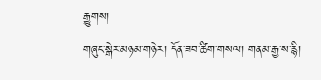རྒྱུགས།
གཞུང་སྒེར་མཉམ་གཉེར། དོན་ཟབ་ཚིག་གསལ། གནམ་རྒྱ་ས་རྙི།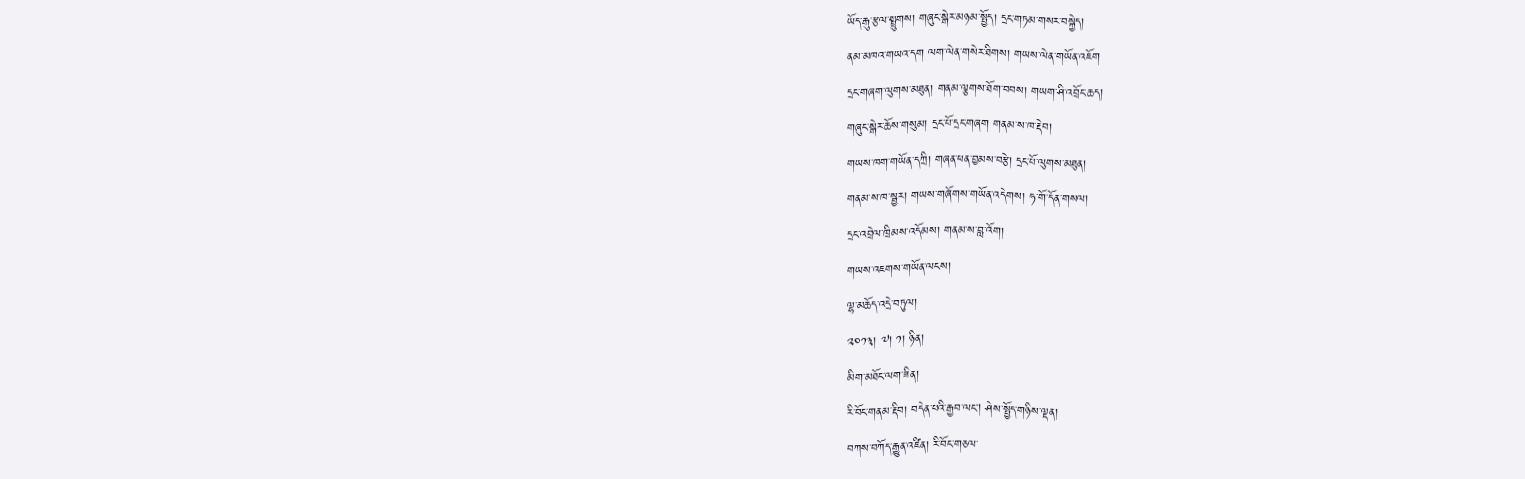ཡོད་རྒུ་རྩལ་སྤྲུགས། གཞུང་སྒེར་མཉམ་སྤྱོད། དྲང་གཏམ་གསར་བསྐྱེད།
ནམ་མཁའ་གཡའ་དག ལག་ལེན་གསེར་ཐིགས། གཡས་ལེན་གཡོན་འཇོག
དྲང་གཞག་ལུགས་མཐུན། གནམ་ལྕགས་ཐོག་བབས། གཡག་ཤི་འབྲོང་ཆད།
གཞུང་སྒེར་ཆོས་གསུམ། དྲང་པོ་དྲང་གཞག གནམ་ས་ཁ་རྡེབ།
གཡས་ཁག་གཡོན་དཀྲི། གཞན་ཕན་བྱམས་བརྩེ། དྲང་པོ་ལུགས་མཐུན།
གནམ་ས་ཁ་སྦྱར། གཡས་གཞོགས་གཡོན་འདེགས། ཧ་གོ་དོན་གསལ།
དྲང་འབྲེལ་ཁྲིམས་འདོམས། གནམ་ས་བླ་འོག།
གཡས་འཇགས་གཡོན་ལངས།
ལྷ་མཆོད་འདྲེ་བཏུལ།
༢༠༡༣། ༧། ༡། ཉིན།
མིག་མཐོང་ལག་ཟིན།
རི་བོང་གནམ་རྡིབ། བདེན་པའི་རྒྱབ་ལང། ཤེས་སྤྱོད་གཉིས་ལྡན།
བཀས་བཀོད་རྒྱུན་འཛིན། རི་བོང་གཅལ་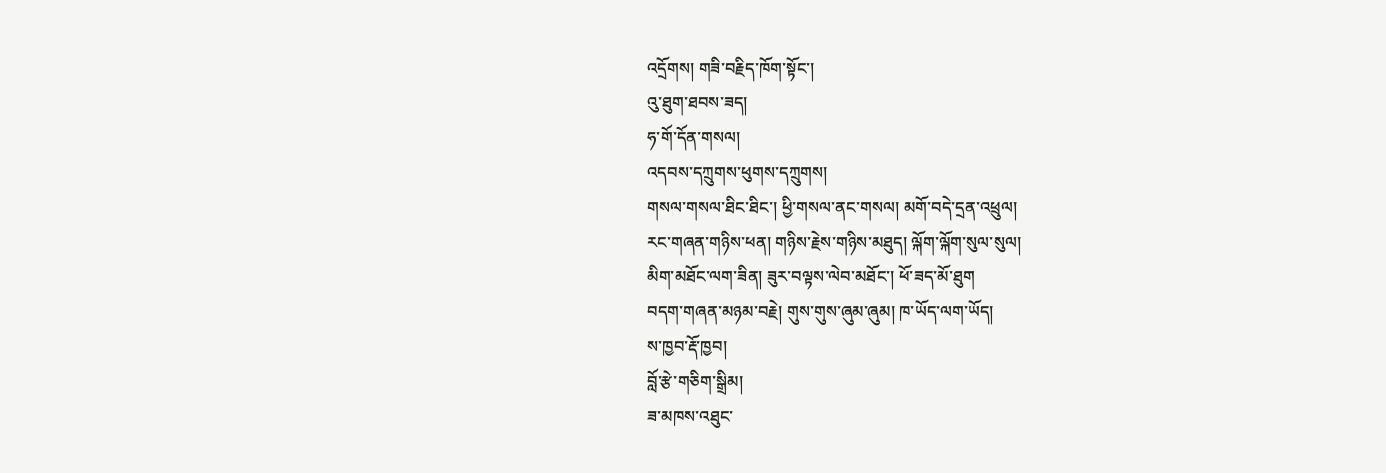འདྲོགས། གཟི་བརྗིད་ཁོག་སྟོང་།
འུ་ཐུག་ཐབས་ཟད།
ཧ་གོ་དོན་གསལ།
འདབས་དཀྲུགས་ཕུགས་དཀྲུགས།
གསལ་གསལ་ཐིང་ཐིང་། ཕྱི་གསལ་ནང་གསལ། མགོ་བདེ་དྲན་འཕྲུལ།
རང་གཞན་གཉིས་ཕན། གཉིས་རྗེས་གཉིས་མཐུད། ལྐོག་ལྐོག་སུལ་སུལ།
མིག་མཐོང་ལག་ཟིན། ཟུར་བལྟས་ལེབ་མཐོང་། ཕོ་ཟད་མོ་ཐུག
བདག་གཞན་མཉམ་བརྗེ། གུས་གུས་ཞུམ་ཞུམ། ཁ་ཡོད་ལག་ཡོད།
ས་ཁྱབ་རྡོ་ཁྱབ།
བློ་རྩེ་གཅིག་སྒྲིམ།
ཟ་མཁས་འཐུང་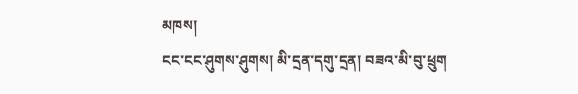མཁས།
ངང་ངང་ཤུགས་ཤུགས། མི་དྲན་དགུ་དྲན། བཟའ་མི་བུ་ཕྲུག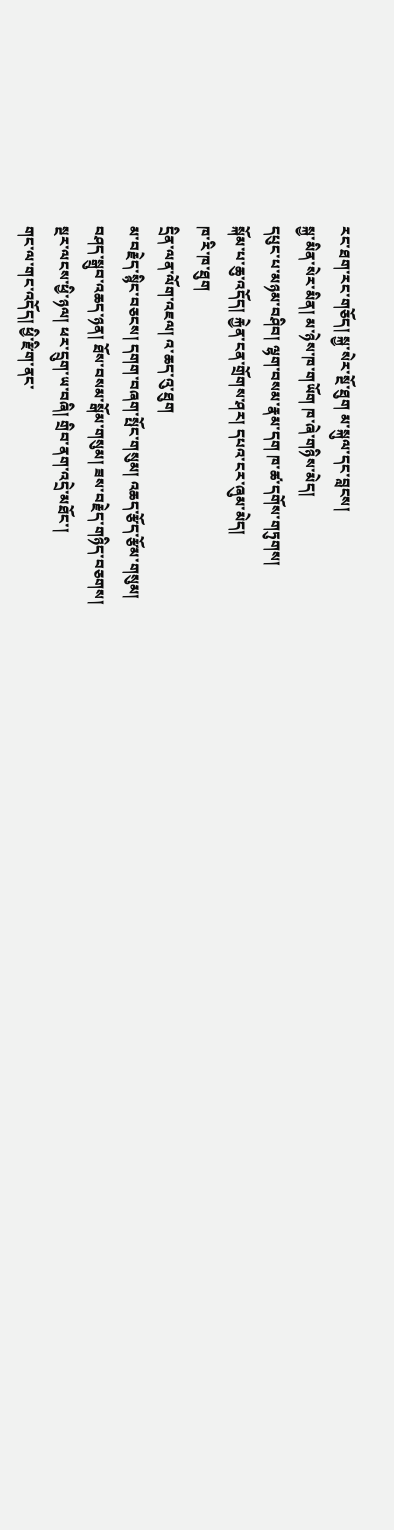རང་ཐག་རང་གཅོད། སྐྱ་སེར་སྔོ་ཐུག མ་སྐུལ་དང་བླངས།
སྐྱ་མིན་སེར་མིན། མ་ཉེས་ཁ་གཡོག ཁ་ཞེ་གཉིས་མེད།
དཔུང་པ་མཉམ་བཤིབ། ལྷག་བསམ་རྣམ་དག ཁ་ཚ་དགོས་གཏུགས།
སྐོམ་པ་ཆུ་འདོད། རྐྱེན་ངན་གྲོགས་ཤར། དཔའ་ངར་ཞུམ་མེད།
ཁ་རི་ཁ་ཐུག
དྲིན་ལན་ལོག་འཇལ། འ་ཆད་འུ་ཐུག
མ་བརྗེད་སྙིང་བཅངས། དགག་བཞག་སྤོང་གསུམ། འཆད་རྩོད་རྩོམ་གསུམ།
བཤད་སྒྲུབ་འཆད་ཉན། ཐོས་བསམ་སྒོམ་གསུམ། ཟས་བརྗེད་གཉིད་བཅགས།
སྔར་ལངས་ཕྱི་ཉལ། ཕར་དྲུག་ཡ་བཞི། གྲིབ་ནག་འདྲེ་མཐོང་།
གང་ལ་གང་འདོད། ཕྱི་རྫིག་ནང་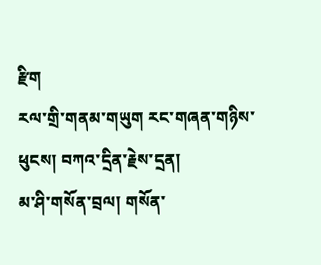རྫིག
རལ་གྲི་གནམ་གཡུག རང་གཞན་གཉིས་ཕུངས། བཀའ་དྲིན་རྗེས་དྲན།
མ་ཤི་གསོན་བྲལ། གསོན་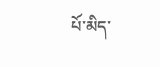པོ་མིད་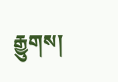རྒྱུགས།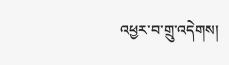འཕྱར་བ་གྲུ་འདེགས།